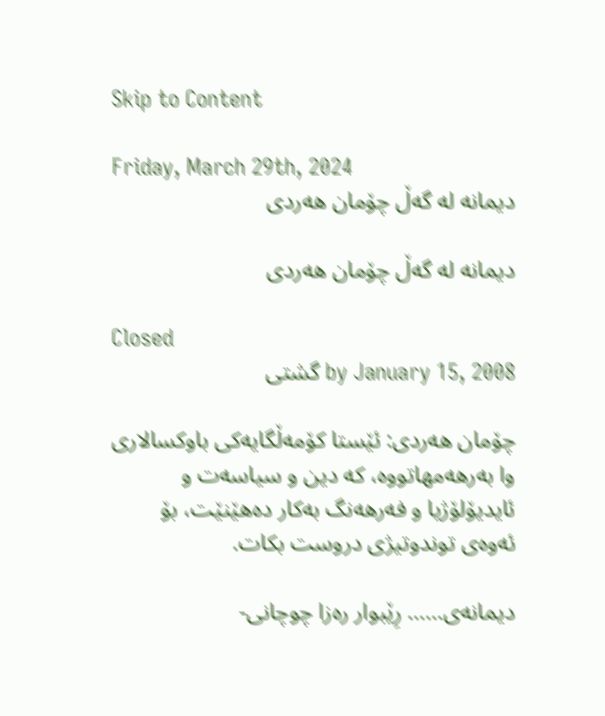Skip to Content

Friday, March 29th, 2024
دیمانه‌ له‌ گه‌ڵ چۆمان هه‌ردی

دیمانه‌ له‌ گه‌ڵ چۆمان هه‌ردی

Closed
by January 15, 2008 گشتی

چۆمان هه‌ردى: ئێستا كۆمه‌ڵگایه‌كى باوكسالارى وا به‌رهه‌مهاتووه،‌ كه‌ دین و سیاسه‌ت و ئایدیۆلۆژیا و فه‌رهه‌نگ به‌كار ده‌هێنێت، بۆ ئه‌وه‌ى توندوتیژی‌ دروست بكات.

ديمانه‌ى…… رِێبوار ره‌زا چوچانى-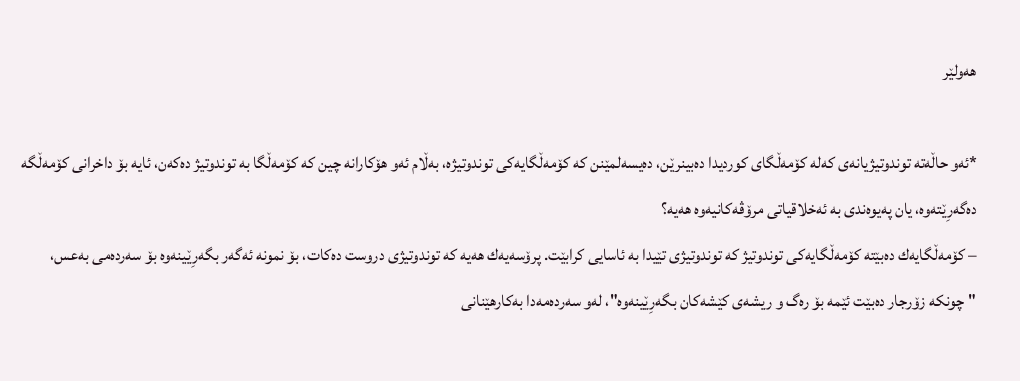هه‌ولێر

*ئه‌و حاڵه‌ته‌ توندوتیژیانه‌ى كه‌له‌ كۆمه‌ڵگاى كوردیدا ده‌بینرێن، ده‌یسه‌لمێنن كه‌ كۆمه‌ڵگایه‌كى توندوتیژه‌، به‌ڵام ئه‌و هۆكارانه‌ چین كه‌ كۆمه‌ڵگا به‌ توندوتیژ ده‌كه‌ن، ئایه‌ بۆ داخرانى كۆمه‌ڵگه‌ ده‌گه‌رِێته‌وه‌، یان په‌یوه‌ندى به‌ ئه‌خلاقیاتى مرۆڤه‌كانیه‌وه‌ هه‌یه‌؟
– كۆمه‌ڵگایه‌ك ده‌بێته‌ كۆمه‌ڵگایه‌كى توندوتیژ كه‌ توندوتیژى تێیدا به‌ ئاسایى كرابێت. پرۆسه‌یه‌ك هه‌یه‌ كه‌ توندوتیژى دروست ده‌كات، بۆ نمونه‌ ئه‌گه‌ر بگه‌رِێینه‌وه‌ بۆ سه‌رده‌مى به‌عس، "چونكه‌ زۆرجار ده‌بێت ئێمه‌ بۆ ره‌گ و ریشه‌ى كێشه‌كان بگه‌رِێینه‌وه‌"، له‌و سه‌رده‌مه‌دا به‌كارهێنانى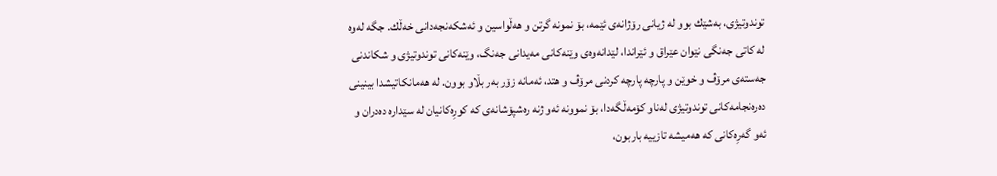توندوتیژى، به‌شێك بوو له‌ ژیانى رۆژانه‌ى ئێمه‌، بۆ نمونه‌ گرتن و هه‌ڵواسین و ئه‌شكه‌نجه‌دانى خه‌ڵك. جگه‌ له‌وه‌ له‌ كاتى جه‌نگى نێوان عێراق و ئێراندا، لێدانه‌وه‌ى وێنه‌كانى مه‌یدانى جه‌نگ، وێنه‌كانى توندوتیژى و شكاندنى جه‌سته‌ى مرۆڤ و خوێن و پارچه‌ پارچه‌ كردنى مرۆڤ و هتد، ئه‌مانه‌ زۆر به‌ر بڵاو بوون. له‌ هه‌مانكاتیشدا بینینى ده‌ره‌نجامه‌کانی توندوتیژی له‌ناو کۆمه‌ڵگه‌دا، بۆ نموونه‌ ئه‌و ژنه‌ ره‌شپۆشانه‌ى كه‌ كورِه‌كانیان له‌ سێداره‌ ده‌دران و ئه‌و گه‌رِه‌كانى كه‌ هه‌میشه‌ تازییه‌ باربون،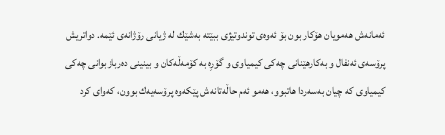ئه‌مانه‌ش هه‌مویان هۆكار بون بۆ ئه‌وه‌ى توندوتیژى ببێته‌ به‌شێك له‌ ژیانى رۆژانه‌ى ئێمه‌. دواتریش پرۆسه‌ى ئه‌نفال و به‌كارهێنانى چه‌كى كیمیاوى و گۆرِه‌ به‌ كۆمه‌ڵه‌كان و بینینى ده‌ربازبوانى چه‌كى كیمیاوى كه‌ چیان به‌سه‌ردا هاتبوو، هه‌مو ئه‌م حاڵه‌تانه‌ش پێكه‌وه‌ پرۆسه‌یه‌ك بوون، كه‌واى كرد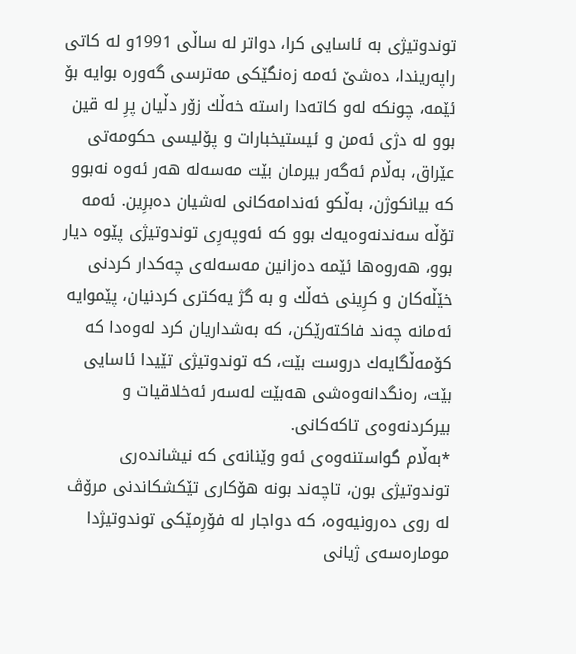توندوتیژى به‌ ئاسایى كرا، دواتر له‌ ساڵى 1991و له‌ کاتی راپه‌ریندا، ده‌شێ ئه‌مه‌ زه‌نگێكى مه‌ترسى گه‌وره‌ بوایه‌ بۆ ئێمه‌، چونكه‌ له‌و كاته‌دا راسته‌ خه‌ڵك زۆر دڵیان پرِ له‌ قین بوو له‌ دژى ئه‌من و ئیستیخبارات و پۆلیسى حكومه‌تى عێراق، به‌ڵام ئه‌گه‌ر بیرمان بێت مه‌سه‌له‌ هه‌ر ئه‌وه‌ نه‌بوو كه‌ بیانكوژن، به‌ڵكو ئه‌ندامه‌كانى له‌شیان ده‌برِین. ئه‌مه‌ تۆڵه‌ سه‌ندنه‌وه‌یه‌ك بوو كه‌ ئه‌وپه‌رِى توندوتیژى پێوه‌ دیار بوو، هه‌روه‌ها ئێمه‌ ده‌زانین مه‌سه‌له‌ى چه‌كدار كردنى خێڵه‌كان و كرِینى خه‌ڵك و به‌ گژ یه‌كترى كردنیان، پێموایه‌ ئه‌مانه‌ چه‌ند فاكته‌رێكن، كه‌ به‌شداریان كرد له‌وه‌دا كه‌ كۆمه‌ڵگایه‌ك دروست بێت، كه‌ توندوتیژى تێیدا ئاسایى بێت، ره‌نگدانه‌وه‌شى هه‌بێت له‌سه‌ر ئه‌خلاقیات و بیركردنه‌وه‌ى تاكه‌كانی.
*به‌ڵام گواستنه‌وه‌ى ئه‌و وێنانه‌ى كه‌ نیشانده‌رى توندوتیژی بون، تاچه‌ند بونه‌ هۆكارى تێكشكاندنى مرۆڤ له‌ روى ده‌رونیه‌وه‌، كه‌ دواجار له‌ فۆرِمێكى توندوتیژدا موماره‌سه‌ى ژیانى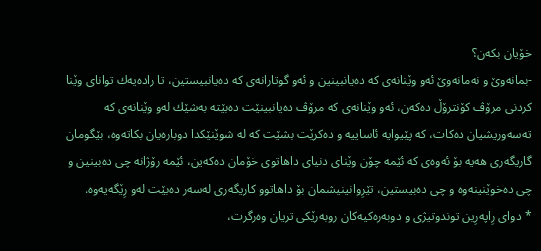خۆیان بكه‌ن؟
-بمانه‌وێ و نه‌مانه‌وێ ئه‌و وێنانه‌ى كه‌ ده‌یانبینین و ئه‌و گوتارانه‌ى كه‌ ده‌یانبیستین، تا راده‌یه‌ك تواناى وێنا كردنى مرۆڤ كۆنترۆڵ ده‌كه‌ن، ئه‌و وێنانه‌ى كه‌ مرۆڤ ده‌یانبینێت ده‌بێته‌ به‌شێك له‌و وێنانه‌ى كه‌ ته‌سه‌وریشیان ده‌كات، كه‌ پێیوایه‌ ئاساییه‌ و ده‌كرێت بشێت كه‌ له‌ شوێنێكدا دوباره‌یان بكاته‌وه‌، بێگومان گاریگه‌رى هه‌یه‌ بۆ ئه‌وه‌ى كه‌ ئێمه‌ چۆن وێناى دنیاى داهاتوى خۆمان ده‌كه‌ین، ئێمه‌ رۆژانه‌ چى ده‌بینین و چى ده‌خوێنینه‌وه‌ و چى ده‌بیستین، تێرِوانینیشمان بۆ داهاتوو كاریگه‌رى له‌سه‌ر ده‌بێت له‌و رِێگه‌یه‌وه‌.
* دواى رِاپه‌رِین توندوتیژی و دوبه‌ره‌كیه‌كان روبه‌رێكى تریان وه‌رگرت،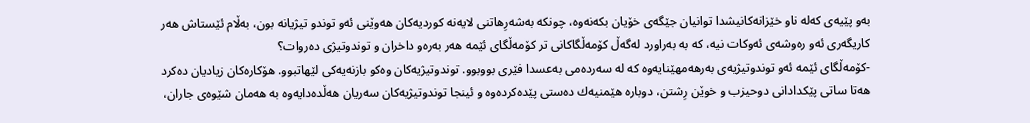به‌و پێیه‌ى كه‌له‌ ناو خێزانه‌كانیشدا توانیان جێگه‌ى خۆیان بكه‌نه‌وه‌، چونكه‌ به‌شه‌رِهاتنى لایه‌نه‌ كوردیه‌كان هه‌وێنى ئه‌و توندو تیژیانه‌ بون، به‌ڵام ئێستاش هه‌ر كاریگه‌رى ئه‌و ره‌وشه‌ى ئه‌وكات نیه‌، كه‌ به‌ به‌راورد له‌گه‌ڵ كۆمه‌ڵگاكانى تر كۆمه‌ڵگاى ئێمه‌ هه‌ر به‌ره‌و داخران و توندوتیژى ده‌روات؟
-كۆمه‌ڵگاى ئێمه‌ ئه‌و توندوتیژیه‌ى به‌رهه‌مهێنایه‌وه‌ كه ‌له‌ سه‌رده‌مى به‌عسدا فێرى بووبوو. توندوتیژیه‌كان وه‌كو بازنه‌یه‌كى لێهاتبوو. هۆكاره‌كان زیادیان ده‌كرد هه‌تا ساتى پێكدادانى دوحیزب و خوێن رِشتن، دوباره‌ هێمنیه‌ك ده‌ستى پێده‌كرده‌وه‌ و ئینجا توندوتیژیه‌كان سه‌ریان هه‌ڵده‌دایه‌وه‌ به‌ هه‌مان شێوه‌ى جاران،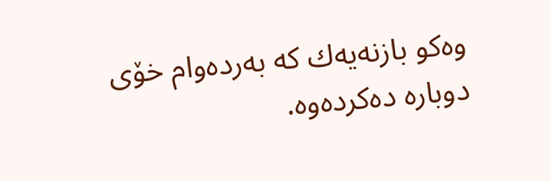وه‌كو بازنه‌یه‌ك كه‌ به‌رده‌وام خۆى دوباره‌ ده‌كرده‌وه‌.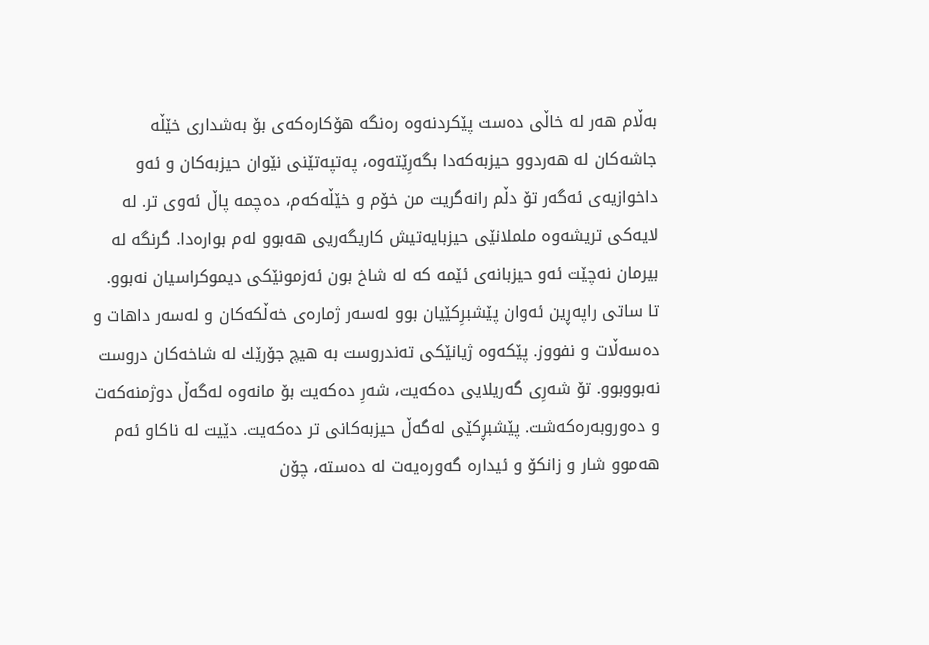به‌ڵام هه‌ر له‌ خاڵی ده‌ست پێکردنه‌وه‌ ره‌نگه‌ هۆكاره‌كه‌ى بۆ به‌شدارى خێڵه‌ جاشه‌كان له‌ هه‌ردوو حیزبه‌كه‌دا بگه‌رِێته‌وه‌، په‌تپه‌تێنى نێوان حیزبه‌كان و ئه‌و داخوازیه‌ى ئه‌گه‌ر تۆ دڵم رانه‌گریت من خۆم و خێڵه‌كه‌م، ده‌چمه‌ پاڵ ئه‌وى تر. له‌ لایه‌کی تریشه‌وه‌‌ ململانێى حیزبایه‌تیش کاریگه‌ریی هه‌بوو له‌م بواره‌دا. گرنگه‌ له‌ بیرمان نه‌چێت ئه‌و حیزبانه‌ى ئێمه‌ كه‌ له‌ شاخ بون ئه‌زمونێكى دیموكراسیان نه‌بوو. تا ساتی راپه‌ڕین ئه‌وان پێشبرِكێیان بوو له‌سه‌ر ژماره‌ى خه‌ڵكه‌كان و له‌سه‌ر داهات و ده‌سه‌ڵات و نفووز. پێكه‌وه‌ ژیانێكى ته‌ندروست به‌ هیچ جۆرێك له‌ شاخه‌كان دروست نه‌بووبوو. تۆ شه‌رِى گه‌ریلایى ده‌كه‌یت، شه‌رِ ده‌كه‌یت بۆ مانه‌وه له‌گه‌ڵ دوژمنه‌که‌ت‌ و ده‌وروبه‌ره‌كه‌شت. پێشبڕکێی له‌گه‌ڵ حیزبه‌کانی تر ده‌كه‌یت. دێیت له‌ ناكاو ئه‌م هه‌موو شار و زانكۆ و ئیداره‌ گه‌وره‌یه‌ت له‌ ده‌سته‌، چۆن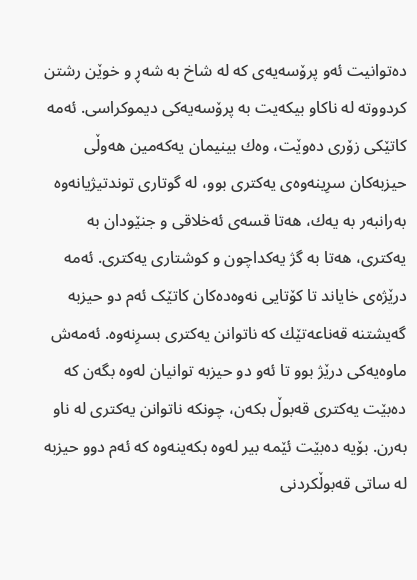ده‌توانیت ئه‌و پرۆسه‌یه‌ى كه‌ له‌ شاخ به‌ شه‌ڕ و خوێن رشتن كردووته‌ له‌ ناكاو بیكه‌یت به‌ پرۆسه‌یه‌كى دیموكراسى. ئه‌مه‌ كاتێكى زۆرى ده‌وێت، وه‌ك بینیمان یه‌كه‌مین هه‌وڵى حیزبه‌كان سرِینه‌وه‌ى یه‌كترى بوو، له‌ گوتارى توندتیژیانه‌وه‌ به‌رانبه‌ر به‌ یه‌ك، هه‌تا قسه‌ى ئه‌خلاقى و جنێودان به‌ یه‌كترى، هه‌تا به‌ گژ یه‌كداچون و كوشتارى یه‌كترى. ئه‌مه‌ درێژه‌ی خایاند تا كۆتایى نه‌وه‌ده‌كان کاتێک ئه‌م دو حیزبه‌ گه‌یشتنه‌ قه‌ناعه‌تێك كه‌ ناتوانن یه‌كترى بسرِنه‌وه‌. ئه‌مه‌ش ماوه‌یه‌کی درێژ بوو تا ئه‌و دو حیزبه‌ توانیان له‌وه‌ بگه‌ن كه‌ ده‌بێت یه‌كترى قه‌بوڵ بكه‌ن، چونكه‌ ناتوانن یه‌كترى له‌ ناو به‌رن. بۆیه‌ ده‌بێت ئێمه‌ بیر له‌وه‌ بكه‌ینه‌وه‌ كه‌ ئه‌م دوو حیزبه‌ له‌ ساتى قه‌بوڵكردنى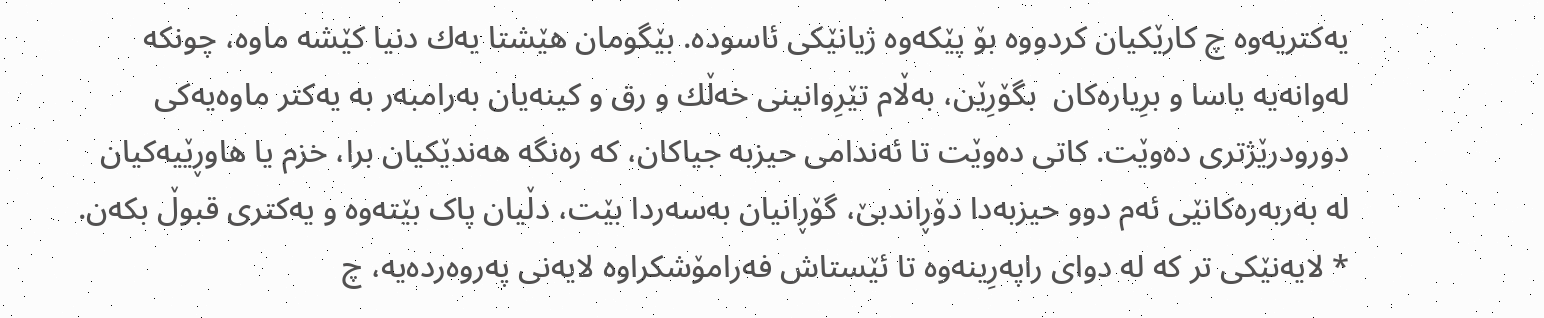یه‌كتریه‌وه‌ چ كارێکیان کردووه‌ بۆ پێكه‌وه‌ ژیانێكى ئاسوده‌. بێگومان هێشتا یه‌ك دنیا كێشه‌ ماوه‌، چونكه‌ له‌وانه‌یه‌ یاسا و برِیاره‌كان  بگۆرِێن، به‌ڵام تێرِوانینى خه‌ڵك و رق و کینه‌یان به‌رامبه‌ر به‌ یه‌كتر ماوه‌یه‌كى دورودرێژترى ده‌وێت. کاتی ده‌وێت تا ئه‌ندامی حیزبه‌ جیاکان، که‌ ره‌نگه‌ هه‌ندێکیان برا، خزم یا هاوڕێیه‌کیان له‌ به‌ربه‌ره‌کانێی ئه‌م دوو حیزبه‌دا دۆڕاندبێ،‌ گۆڕانیان به‌سه‌ردا بێت، دڵیان پاک بێته‌وه‌ و یه‌کتری قبوڵ بكه‌ن.
* لایه‌نێكى تر كه‌ له‌ دواى راپه‌رِینه‌وه‌ تا ئێستاش فه‌رامۆشكراوه‌ لایه‌نى په‌روه‌رده‌یه‌، چ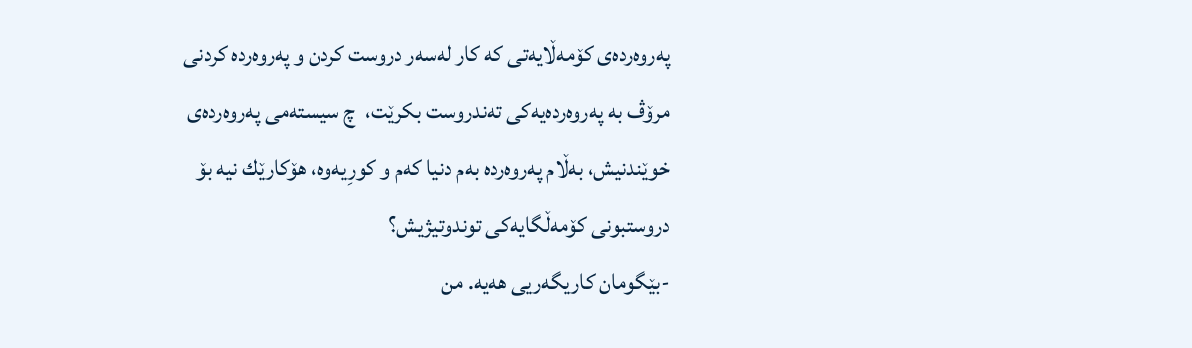په‌روه‌رده‌ى كۆمه‌ڵایه‌تى كه‌ كار له‌سه‌ر دروست كردن و په‌روه‌رده‌ كردنى مرۆڤ به‌ په‌روه‌رده‌یه‌كى ته‌ندروست بكرێت،  چ سیسته‌مى په‌روه‌رده‌ى خوێندنیش، به‌ڵام په‌روه‌رده‌ به‌م دنیا كه‌م و كورِیه‌وه‌، هۆكارێك نیه‌ بۆ دروستبونى كۆمه‌ڵگایه‌كى توندوتیژیش؟
-بێگومان کاریگه‌ریی هه‌یه‌. من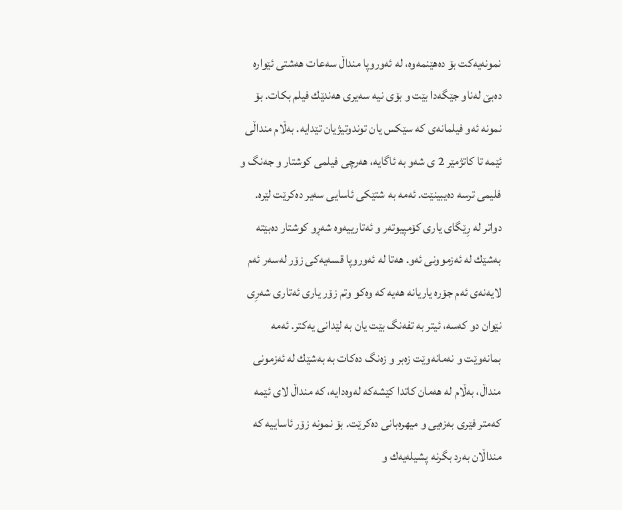نمونه‌یه‌كت بۆ ده‌هێنمه‌وه‌، له‌ ئه‌وروپا منداڵ سه‌عات هه‌شتی ئێواره‌ ده‌بێ له‌ناو جێگه‌دا بێت و بۆى نیه‌ سه‌یرى هه‌ندێك فیلم بكات. بۆ نمونه‌ ئه‌و فیلمانه‌ى كه‌ سێكس‌ یان توندوتیژیان تێدایه‌. به‌ڵام منداڵى ئێمه‌ تا كاتژمێر 2 ى شه‌و به‌ ئاگایه‌، هه‌رچى فیلمى كوشتار و جه‌نگ و فلیمی ترسه‌ ده‌یبینێت. ئه‌مه‌ به‌ شتێكى ئاسایی سه‌یر ده‌كرێت لێره‌. دواتر له‌ رِێگاى یاری کۆمپیوته‌ر و ئه‌تارییه‌‌وه‌ شه‌ڕو کوشتار ده‌بێته‌ به‌شێك له‌ ئه‌زموونی ئه‌و. هه‌تا له‌ ئه‌وروپا قسه‌یه‌كى زۆر له‌سه‌ر ئه‌م لایه‌نه‌ی ئه‌م جۆره‌ یاریانه‌ هه‌یه‌ كه‌ وه‌كو وتم زۆر یاری ئه‌تارى شه‌رِى نێوان دو كه‌سه‌، ئیتر به‌ تفه‌نگ بێت یان به‌ لێدانى یه‌كتر. ئه‌مه‌ بمانه‌وێت و نه‌مانه‌وێت زه‌بر و زه‌نگ ده‌كات به‌ به‌شێك له‌ ئه‌زمونى منداڵ، به‌ڵام له‌ هه‌مان كاتدا كێشه‌كه‌ له‌وه‌دایه‌، كه‌ منداڵ لاى ئێمه‌ كه‌متر فێرى به‌زه‌یى و میهره‌بانى ده‌كرێت. بۆ نمونه‌ زۆر ئاساییه‌ كه‌ منداڵان به‌رد بگرنه‌ پشیله‌یه‌ك و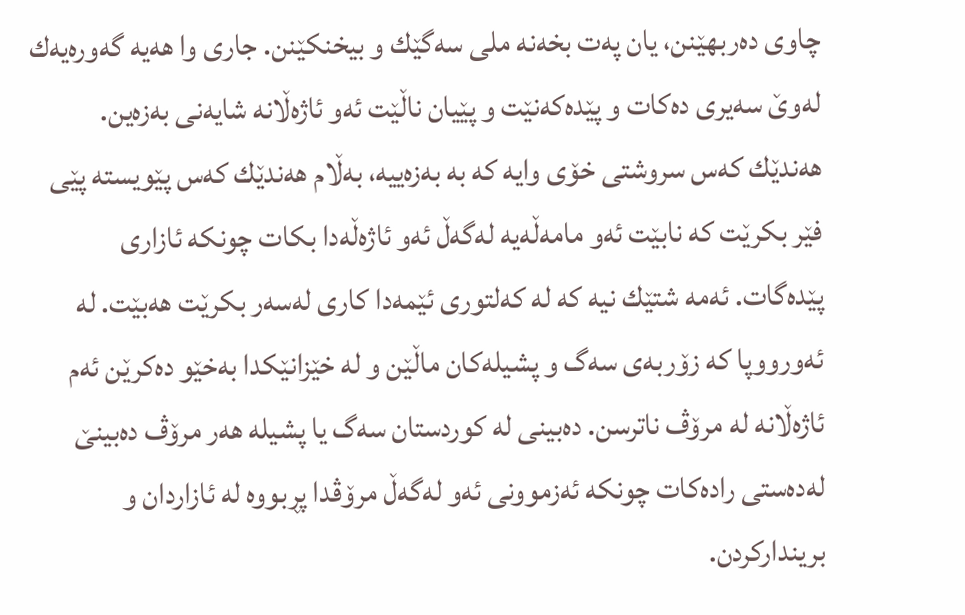چاوى ده‌ربهێنن، یان په‌ت بخه‌نه‌ ملى سه‌گێك و بیخنكێنن. جاری وا هه‌یه‌ گه‌وره‌یه‌ك له‌وێ سه‌یرى ده‌كات و پێده‌كه‌نێت و پێیان ناڵێت ئه‌و ئاژه‌ڵانه‌ شایه‌نى به‌زه‌ین. هه‌ندێك كه‌س سروشتى خۆى وایه‌ كه‌ به‌ به‌زه‌ییه‌، به‌ڵام هه‌ندێك كه‌س پێویسته‌ پێى فێر بکرێت كه‌ نابێت ئه‌و مامه‌ڵه‌یه‌ له‌گه‌ڵ ئه‌و ئاژه‌ڵه‌دا بکات چونكه‌ ئازارى پێده‌گات. ئه‌مه‌ شتێك نیه‌ كه‌ له‌ كه‌لتورى ئێمه‌دا کاری له‌سه‌ر بکرێت هه‌بێت. له‌ ئه‌ورووپا که‌ زۆربه‌ی سه‌گ و پشیله‌کان ماڵێن و له‌ خێزانێکدا به‌خێو ده‌کرێن ئه‌م ئاژه‌ڵانه‌ له‌ مرۆڤ ناترسن. ده‌بینی له‌ کوردستان سه‌گ یا پشیله‌ هه‌ر مرۆڤ ده‌بینێ له‌ده‌ستی راده‌کات چونکه‌ ئه‌زموونی ئه‌و له‌گه‌ڵ مرۆڤدا پڕبووه‌ له‌ ئازاردان و بریندارکردن.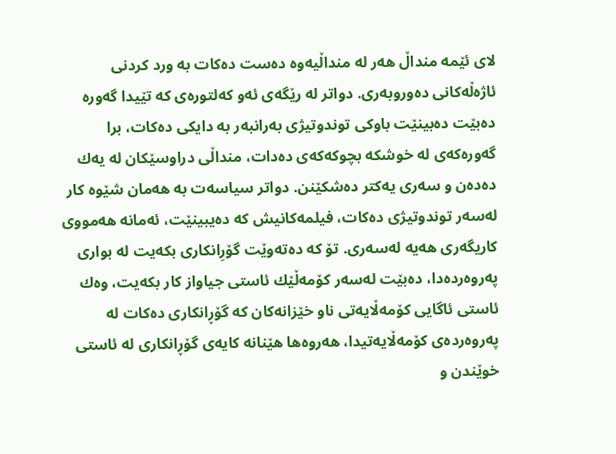لاى ئێمه‌ منداڵ هه‌ر له‌ منداڵیه‌وه‌ ده‌ست ده‌كات به‌ ورد كردنى ئاژه‌ڵه‌كانى ده‌وروبه‌رى. دواتر له‌ رێگه‌ى ئه‌و كه‌لتوره‌ى که‌ تێیدا گه‌وره‌ ده‌بێت ده‌بینێت باوكى توندوتیژى به‌رانبه‌ر به‌ دایكى ده‌كات، برا گه‌وره‌كه‌ى له‌ خوشكه‌ بچوكه‌كه‌ى ده‌دات، منداڵی دراوسێكان له‌ یه‌ك ده‌ده‌ن و سه‌رى یه‌كتر ده‌شكێنن. دواتر سیاسه‌ت به‌ هه‌مان شێوه‌ كار له‌سه‌ر توندوتیژى ده‌كات، فیلمه‌كانیش كه‌ ده‌یبینێت، ئه‌مانه‌ هه‌مووى كاریگه‌رى هه‌یه‌ له‌سه‌رى. تۆ كه‌ ده‌ته‌وێت گۆرِانكارى بكه‌یت له‌ بوارى په‌روه‌رده‌دا، ده‌بێت له‌سه‌ر كۆمه‌ڵێك ئاستى جیاواز كار بكه‌یت، وه‌ك ئاستى ئاگایى كۆمه‌ڵایه‌تى ناو خێزانه‌كان که‌ گۆڕانکاری ده‌کات له‌ په‌روه‌رده‌ى كۆمه‌ڵایه‌تیدا، هه‌روه‌ها هێنانه‌ کایه‌ی گۆڕانکاری له‌ ئاستى خوێندن و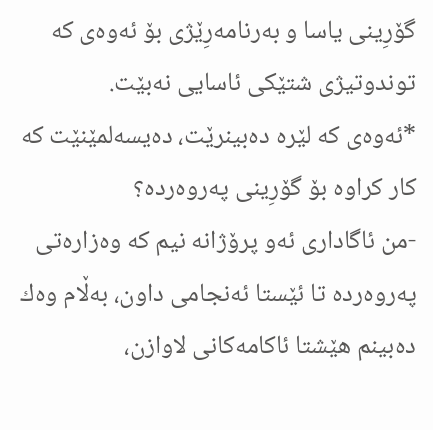گۆرِینى یاسا و به‌رنامه‌رِێژى بۆ ئه‌وه‌ى كه‌ توندوتیژى شتێكى ئاسایى نه‌بێت.
*ئه‌وه‌ى كه‌ لێره‌ ده‌بینرێت، ده‌یسه‌لمێنێت كه‌ كار كراوه‌ بۆ گۆرِینى په‌روه‌رده‌؟
-من ئاگادارى ئه‌و پرۆژانه‌ نیم كه‌ وه‌زاره‌تى په‌روه‌رده‌ تا ئێستا ئه‌نجامی داون، به‌ڵام وه‌ك ده‌بینم هێشتا ئاكامه‌كانى لاوازن،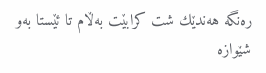ره‌نگه‌ هه‌ندێك شت كرابێت به‌ڵام تا ئێستا به‌و شێوازه‌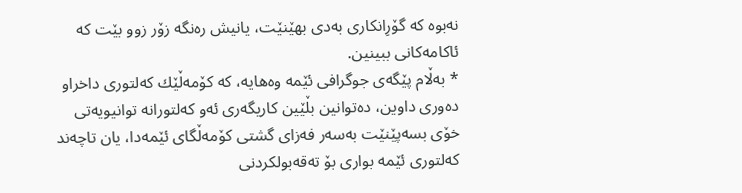نه‌بوه‌ كه‌ گۆرِانكاری به‌دى بهێنێت، یانیش ره‌نگه‌ زۆر زوو بێت که‌ ئاکامه‌کانی ببینین.
* به‌ڵام پێگه‌ى جوگرافى ئێمه‌ وه‌هایه‌، كه‌ كۆمه‌ڵێك كه‌لتورى داخراو ده‌ورى داوین، ده‌توانین بڵێین كاریگه‌رى ئه‌و كه‌لتورانه‌ توانیویه‌تى خۆى بسه‌پێنێت به‌سه‌ر فه‌زاى گشتى كۆمه‌ڵگاى ئێمه‌دا، یان تاچه‌ند كه‌لتورى ئێمه‌ بوارى بۆ ته‌قه‌بولكردنى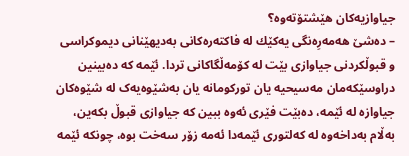جیاوازیه‌كان هێشتۆته‌وه‌؟
– ده‌شێ هه‌مه‌رِه‌نگى یه‌كێك له‌ فاكته‌ره‌كانى به‌دیهێنانى دیموكراسى و قبوڵکردنی جیاوازی بێت له‌ كۆمه‌ڵگاكانى تردا. ئێمه‌ كه‌ ده‌بینین دراوسێكه‌مان مه‌سیحیه‌ یان توركومانه‌ یان به‌شێوه‌یه‌ک له‌ شێوه‌کان جیاوازه‌ له‌ ئێمه‌، ده‌بێت فێرى ئه‌وه‌ ببین كه‌ جیاوازى قبوڵ بكه‌ین، به‌ڵام به‌داخه‌وه‌ له‌ كه‌لتورى ئێمه‌دا ئه‌مه‌ زۆر سه‌خت بوه‌، چونكه‌ ئێمه‌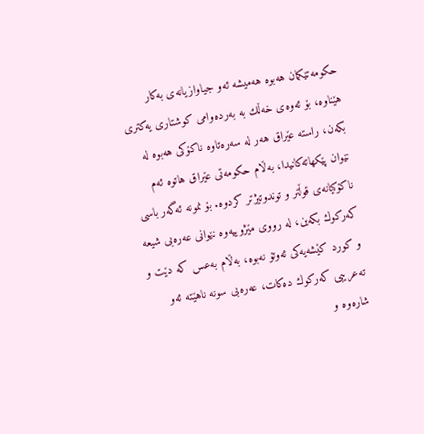حكومه‌تێكمان هه‌بوه‌ هه‌میشه‌ ئه‌و جیاوازیانه‌ى به‌كار هێناوه‌، بۆ ئه‌وه‌ى خه‌ڵك به‌ به‌رده‌وامى كوشتاری یه‌کتری بکه‌ن، راسته‌ عێراق هه‌ر له‌ سه‌ره‌تاوه‌ ناكۆكى هه‌بوه‌ له‌ نێوان پێكهاته‌كانیدا، به‌ڵام حكومه‌تى عێراق هاتوه‌ ئه‌م ناكۆكیانه‌ى قوڵتر و توندوتیژتر كردوه‌. بۆ نمونه‌ ئه‌گه‌ر باسى كه‌ركوك بكه‌ین، له‌ رووى مێژوییه‌وه‌ نێوانى عه‌ره‌بى شیعه‌ و كورد كێشه‌یه‌كى ئه‌وتۆ نه‌بوه‌، به‌ڵام به‌عس كه‌ دێت و ته‌عریبى كه‌ركوك ده‌كات، عه‌ره‌بى سونه‌ ناهێته‌ ئه‌و شاره‌وه‌ و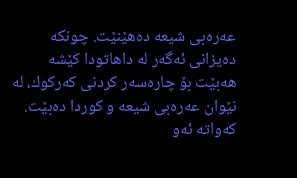عه‌ره‌بى شیعه‌ ده‌هێنێت. چونكه‌ ده‌یزانى ئه‌گه‌ر له‌ داهاتودا كێشه‌ هه‌بێت بۆ چاره‌سه‌ر كردنى كه‌ركوك، له‌ نێوان عه‌ره‌بى شیعه‌ و كوردا ده‌بێت. كه‌واته‌ ئه‌و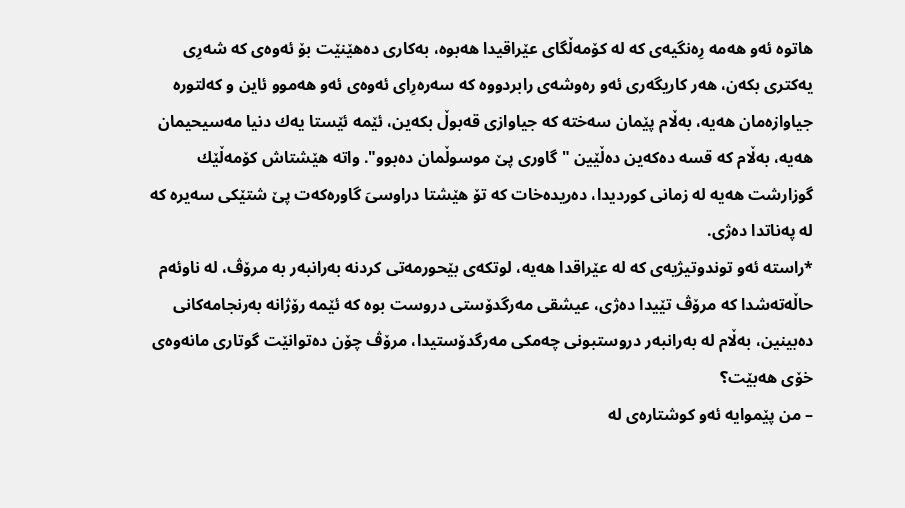هاتوه‌ ئه‌و هه‌مه‌ رِه‌نگیه‌ى كه‌ له‌ كۆمه‌ڵگاى عێراقیدا هه‌بوه‌، به‌كارى ده‌هێنێت بۆ ئه‌وه‌ى كه‌ شه‌رِى یه‌كترى بكه‌ن، هه‌ر كاریگه‌رى ئه‌و ره‌وشه‌ى رابردووه‌ كه‌ سه‌ره‌رِاى ئه‌وه‌ى ئه‌و هه‌موو ئاین و كه‌لتوره‌ جیاوازه‌مان هه‌یه‌، به‌ڵام پێمان سه‌خته‌ كه‌ جیاوازى قه‌بوڵ بكه‌ین، ئێمه‌ ئێستا یه‌ك دنیا مه‌سیحیمان هه‌یه‌، به‌ڵام كه‌ قسه‌ ده‌كه‌ین ده‌ڵێین "گاورى پێ موسوڵمان ده‌بوو". واته‌‌ هێشتاش كۆمه‌ڵێك گوزارشت هه‌یه‌ له‌ زمانى كوردیدا، ده‌ریده‌خات كه‌ تۆ هێشتا دراوسىَ گاوره‌كه‌ت پێ شتێكى سه‌یره‌ كه‌ له‌ په‌ناتدا ده‌ژى.
*راسته ئه‌و توندوتیژیه‌ى كه‌ له‌ عێراقدا هه‌یه‌، لوتكه‌ى بێحورمه‌تى كردنه‌ به‌رانبه‌ر به‌ مرۆڤ، له‌ ناوئه‌م حاڵه‌ته‌شدا كه‌ مرۆڤ تێیدا ده‌ژى، عیشقى مه‌رگدۆستى دروست بوه‌ كه‌ ئێمه‌ رۆژانه‌ به‌رنجامه‌كانى ده‌بینین، به‌ڵام له‌ به‌رانبه‌ر دروستبونى چه‌مكى مه‌رگدۆستیدا، مرۆڤ چۆن ده‌توانێت گوتارى مانه‌وه‌ى خۆى هه‌بێت؟
– من پێموایه‌ ئه‌و كوشتاره‌ى له‌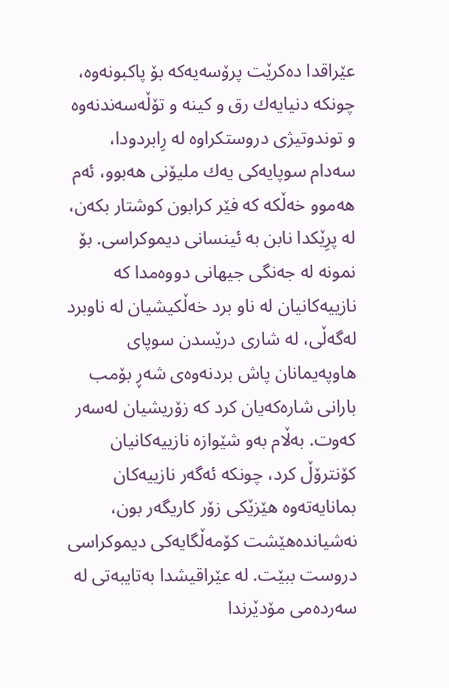عێراقدا ده‌كرێت پرۆسه‌یه‌كه‌ بۆ پاكبونه‌وه‌، چونكه‌ دنیایه‌ك رق و كینه‌ و تۆڵه‌سه‌ندنه‌وه‌ و توندوتیژى دروستكراوه‌ له‌ رِابردودا، سه‌دام سوپایه‌كى یه‌ك ملیۆنى هه‌بوو، ئه‌م هه‌موو خه‌ڵكه‌ كه‌ فێر كرابون كوشتار بكه‌ن، له‌ پرِێكدا نابن به‌ ئینسانى دیموكراسى. بۆ نمونه‌ له‌ جه‌نگى جیهانى دووه‌مدا كه‌ نازییه‌كانیان له‌ ناو برد خه‌ڵكیشیان له‌ ناوبرد له‌گه‌ڵى، له‌ شارى درێسدن سوپاى هاوپه‌یمانان پاش بردنه‌وه‌ی شه‌ڕ بۆمب بارانى شاره‌كه‌یان كرد كه‌ زۆریشیان له‌سه‌ر كه‌وت. به‌ڵام به‌و شێوازه‌ نازییه‌كانیان كۆنترۆڵ كرد، چونكه‌ ئه‌گه‌ر نازییه‌كان بمانایه‌ته‌وه‌ هێزێكى زۆر كاریگه‌ر بون، نه‌شیانده‌هێشت كۆمه‌ڵگایه‌كى دیموكراسى دروست ببێت. له‌ عێراقیشدا به‌تایبه‌تى له‌ سه‌رده‌مى مۆدێرندا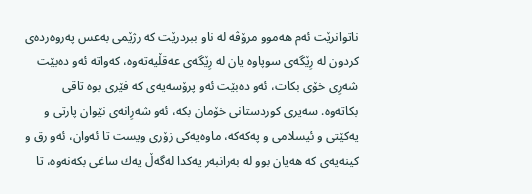ناتوانرێت ئه‌م هه‌موو مرۆڤه‌ له‌ ناو ببردرێت كه‌ رژێمى به‌عس په‌روه‌رده‌ى كردون له‌ رِێگه‌ى سوپاوه‌ یان له‌ رِێگه‌ى عه‌قڵیه‌ته‌وه‌، كه‌واته‌ ئه‌و ده‌بێت شه‌رِى خۆى بكات، ئه‌و ده‌بێت ئه‌و پرۆسه‌یه‌ى كه‌ فێرى بوه‌ تاقى بكاته‌وه‌. سه‌یرى كوردستانى خۆمان بكه‌، ئه‌و شه‌رِانه‌ى نێوان پارتى و یه‌كێتى و ئیسلامى و په‌كه‌كه‌، ماوه‌یه‌كى زۆرى ویست تا ئه‌وان، ئه‌و رق و كینه‌یه‌ى كه‌ هه‌یان بوو له‌ به‌رانبه‌ر یه‌كدا له‌گه‌ڵ یه‌ك ساغى بكه‌نه‌وه‌، تا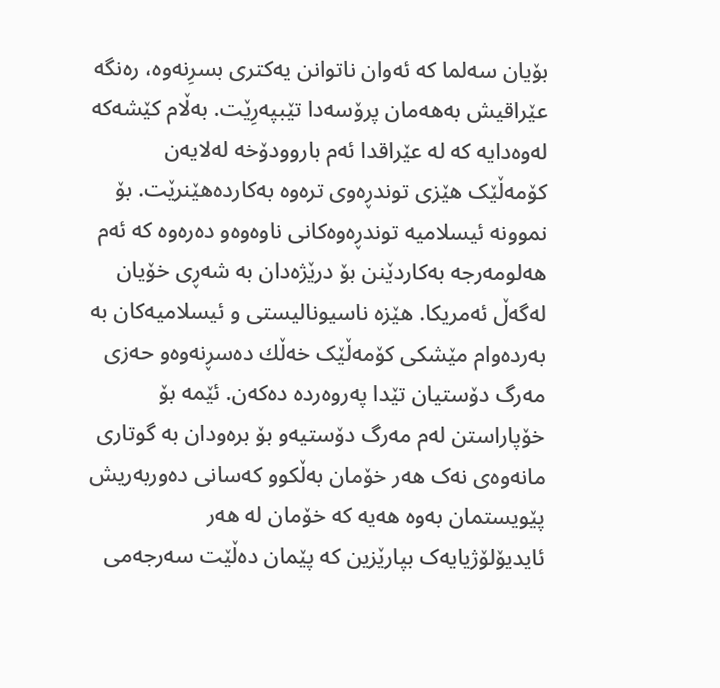بۆیان سه‌لما كه‌ ئه‌وان ناتوانن یه‌كترى بسرِنه‌وه‌، ره‌نگه‌ عێراقیش به‌هه‌مان پرۆسه‌دا تێبپه‌رِێت. به‌ڵام کێشه‌که‌ له‌وه‌دایه‌ که‌ له‌ عێراقدا ئه‌م باروودۆخه‌ له‌لایه‌ن کۆمه‌ڵێک هێزی توندڕه‌وی تره‌وه‌ به‌کارده‌هێنرێت. بۆ نموونه‌ ئیسلامیه‌ توندڕه‌وه‌کانی ناوه‌وه‌و ده‌ره‌وه‌ که‌ ئه‌م هه‌لومه‌رجه‌ به‌کاردێنن بۆ درێژه‌دان‌ به‌ شه‌ڕی خۆیان له‌گه‌ڵ ئه‌مریکا. هێزه‌ ناسیونالیستی و ئیسلامیه‌کان به‌ به‌رده‌وام مێشکی کۆمه‌ڵێک خه‌ڵك ده‌سڕنه‌وه‌و حه‌زی مه‌رگ دۆستیان تێدا په‌روه‌رده‌ ده‌که‌ن. ئێمه‌ بۆ خۆپاراستن له‌م مه‌رگ دۆستیه‌و بۆ بره‌ودان به‌ گوتاری مانه‌وه‌ی نه‌ک هه‌ر خۆمان به‌ڵکوو که‌سانی ده‌وربه‌ریش پێویستمان به‌وه‌ هه‌یه‌ که‌ خۆمان له‌ هه‌ر ئایدیۆلۆژیایه‌ک بپارێزین که‌ پێمان ده‌ڵێت سه‌رجه‌می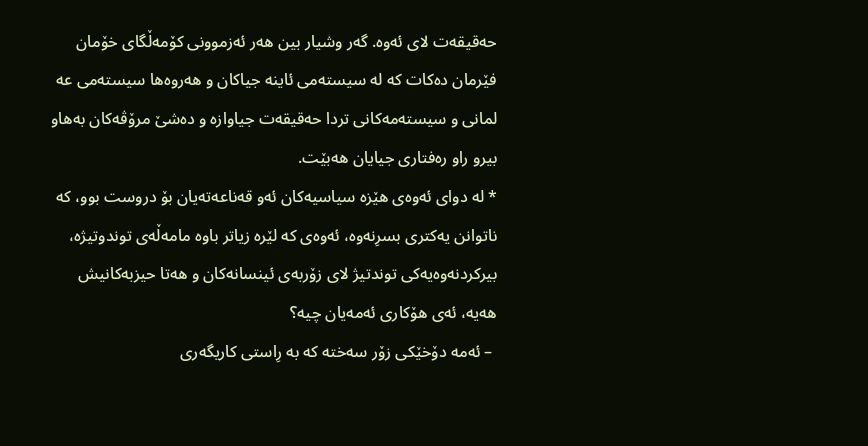حه‌قیقه‌ت لای ئه‌وه‌. گه‌ر وشیار بین هه‌ر ئه‌زموونی کۆمه‌ڵگای خۆمان فێرمان ده‌کات که‌ له‌ سیسته‌می ئاینه‌ جیاکان و هه‌روه‌ها سیسته‌می عه لمانی و سیسته‌مه‌کانی تردا حه‌قیقه‌ت جیاوازه‌ و ده‌شێ مرۆڤه‌کان به‌هاو بیرو راو ره‌فتاری جیایان هه‌بێت.
* له‌ دواى ئه‌وه‌ی هێزه‌ سیاسیه‌كان ئه‌و قه‌ناعه‌ته‌یان بۆ دروست بوو، كه‌ ناتوانن یه‌كترى بسرِنه‌وه‌، ئه‌وه‌ى كه‌ لێره‌ زیاتر باوه‌ مامه‌ڵه‌ى توندوتیژه‌، بیركردنه‌وه‌یه‌كى توندتیژ لاى زۆربه‌ى ئینسانه‌كان و هه‌تا حیزبه‌كانیش هه‌یه‌، ئه‌ى هۆكارى ئه‌مه‌یان چیه‌؟
 – ئه‌مه‌ دۆخێكى زۆر سه‌خته‌ كه‌ به‌ رِاستى كاریگه‌رى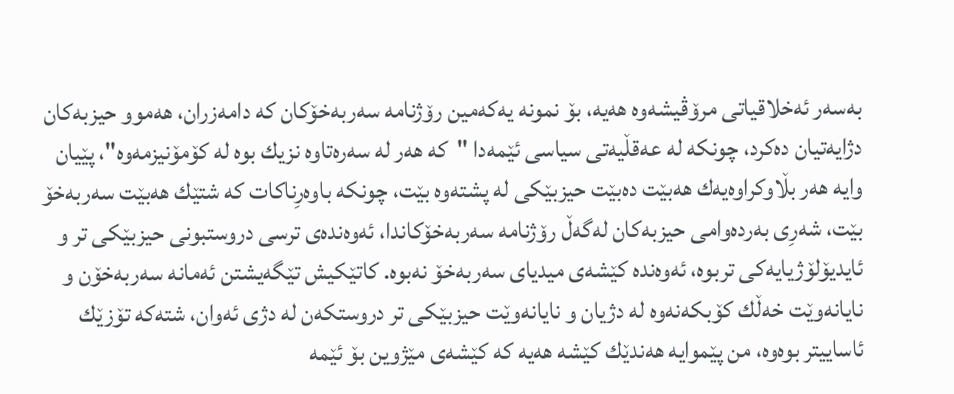به‌سه‌ر ئه‌خلاقیاتى مرۆڤیشه‌وه‌ هه‌یه‌، بۆ نمونه‌ یه‌كه‌مین رۆژنامه‌ سه‌ربه‌خۆكان كه‌ دامه‌زران، هه‌موو حیزبه‌كان دژایه‌تیان ده‌كرد، چونكه‌ له‌ عه‌قڵیه‌تى سیاسى ئێمه‌دا "که‌ هه‌ر له‌ سه‌ره‌تاوه‌ نزیك بوه‌ له‌ كۆمۆنیزمه‌وه‌"، پێیان وایه‌ هه‌ر بڵاوكراوه‌یه‌ك هه‌بێت ده‌بێت حیزبێكى له‌ پشته‌وه‌ بێت، چونكه‌ باوه‌رِناكات كه‌ شتێك هه‌بێت سه‌ربه‌خۆ بێت، شه‌رِى به‌رده‌وامى حیزبه‌كان له‌گه‌ڵ رۆژنامه‌ سه‌ربه‌خۆكاندا، ئه‌وه‌نده‌ى ترسى دروستبونى حیزبێكى تر و ئایدیۆلۆژیایه‌كى تربوه‌، ئه‌وه‌نده‌ كێشه‌ى میدیاى سه‌ربه‌خۆ نه‌بوه‌. كاتێكیش تێگه‌یشتن ئه‌مانه‌ سه‌ربه‌خۆن و نایانه‌وێت خه‌ڵك كۆبكه‌نه‌وه‌ له‌ دژیان و نایانه‌وێت حیزبێكى تر دروستكه‌ن له‌ دژى ئه‌وان، شته‌كه‌ تۆزێك ئاساییتر بوه‌وه‌، من پێموایه‌ هه‌ندێك كێشه‌ هه‌یه‌ كه‌ كێشه‌ى مێژوین بۆ ئێمه‌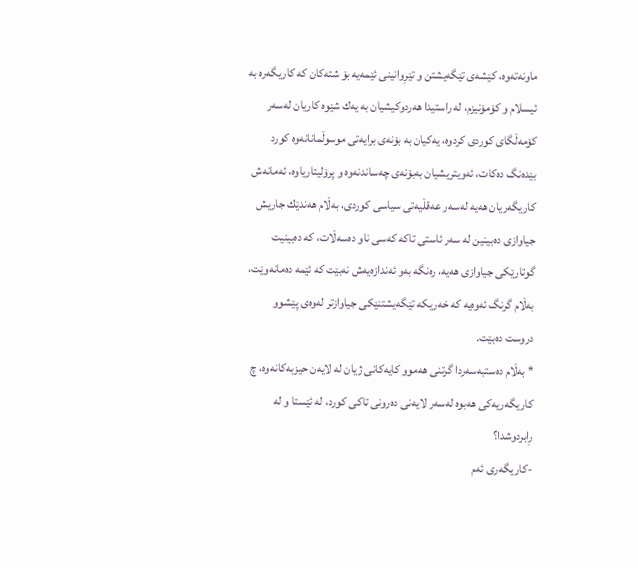ماونه‌ته‌وه‌، كێشه‌ى تێگه‌یشتن و تێرِوانینى ئێمه‌یه‌ بۆ شته‌كان كه‌ كاریگه‌ره‌ به‌ ئیسلام و كۆمۆنیزم، له‌ راستیدا هه‌ردوكیشیان به‌ یه‌ك شێوه‌ كاریان له‌سه‌ر كۆمه‌ڵگاى كوردى كردوه‌، یه‌كیان به‌ بۆنه‌ى برایه‌تى موسوڵمانانه‌وه‌ كورد بێده‌نگ ده‌كات، ئه‌ویتریشیان به‌بۆنه‌ى چه‌ساندنه‌وه‌ و پرۆلیتاریاوه‌، ئه‌مانه‌ش كاریگه‌ریان هه‌یه‌ له‌سه‌ر عه‌قڵیه‌تى سیاسى كوردى، به‌ڵام هه‌ندێك جاریش جیاوازى ده‌بینین له‌ سه‌ر ئاستى تاكه‌ كه‌سى ناو ده‌سه‌ڵات، كه‌ ده‌بینیت گوتارێكى جیاوازى هه‌یه‌، ره‌نگه‌ به‌و ئه‌ندازه‌یه‌ش نه‌بێت كه‌ ئێمه‌ ده‌مانه‌وێت، به‌ڵام گرنگ ئه‌وه‌یه‌ كه‌ خه‌ریكه‌ تێگه‌یشتنێكى جیاوازتر له‌وه‌ى پێشوو دروست ده‌بێت.
* به‌ڵام ده‌ستبه‌سه‌ردا گرتنى هه‌موو كایه‌كانى ژیان له‌ لایه‌ن حیزبه‌كانه‌وه‌، چ كاریگه‌ریه‌كى هه‌بوه‌ له‌سه‌ر لایه‌نى ده‌رونى تاكى كورد، له‌ ئێستا و له‌ رِابردوشدا؟
-كاریگه‌رى ئه‌م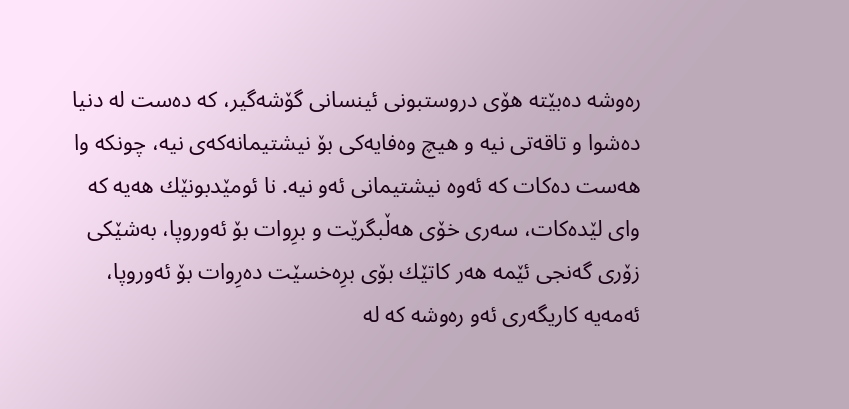ره‌وشه‌ ده‌بێته‌ هۆى دروستبونى ئینسانى گۆشه‌گیر، كه‌ ده‌ست له‌ دنیا ده‌شوا و تاقه‌تی نیه‌ و هیچ وه‌فایه‌كی بۆ نیشتیمانه‌كه‌ی نیه‌، چونكه‌ وا هه‌ست ده‌کات كه‌ ئه‌وه‌ نیشتیمانى ئه‌و نیه‌. نا ئومێدبونێك هه‌یه‌ كه‌ واى لێده‌كات، سه‌رى خۆى هه‌ڵبگرێت و برِوات بۆ ئه‌وروپا، به‌شێكى زۆرى گه‌نجى ئێمه‌ هه‌ر كاتێك بۆى برِه‌خسێت ده‌رِوات بۆ ئه‌وروپا، ئه‌مه‌یه‌ كاریگه‌رى ئه‌و ره‌وشه‌ كه‌ له‌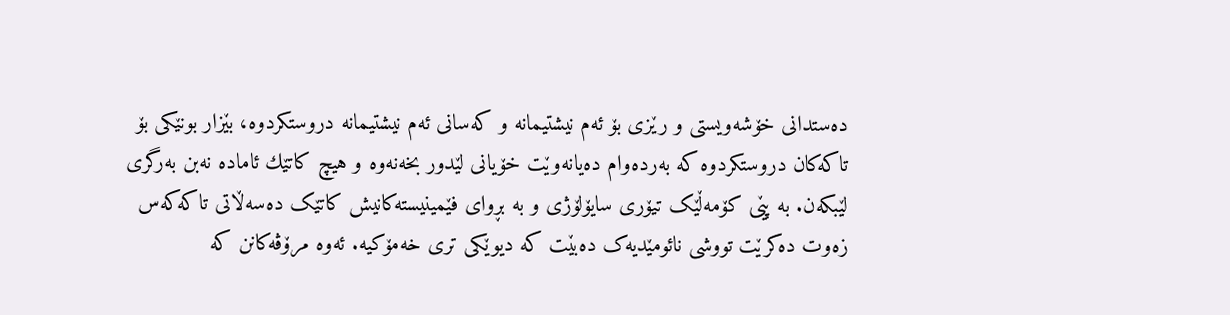ده‌ستدانى خۆشه‌ویستى و رێزى بۆ ئه‌م نیشتیمانه‌ و كه‌سانى ئه‌م نیشتیمانه‌ دروستكردوه‌، بێزار بونێكى بۆ تاكه‌كان دروستكردوه‌ كه‌ به‌رده‌وام ده‌یانه‌وێت خۆیانى لێدور بخه‌نه‌وه‌ و هیچ كاتێك ئاماده‌ نه‌بن به‌رگرى لێبكه‌ن. به‌ پێی کۆمه‌ڵێک تیۆری سایۆلۆژی و به‌ بڕوای فێمینیسته‌کانیش کاتێک ده‌سه‌ڵاتی تاکه‌که‌س زه‌وت ده‌کرێت تووشی نائومێدیه‌ک ده‌بێت که‌ دیوێکی تری خه‌مۆکیه‌. ئه‌وه‌ مرۆڤه‌کانن که‌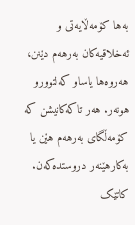به‌ها کۆمه‌ڵایه‌تی و ئه‌خلاقیه‌کان به‌رهه‌م دێنن، هه‌روه‌ها یاساو که‌لتوورو هونه‌ر. هه‌ر تاکه‌کانیشن که‌ کۆمه‌ڵگای به‌رهه‌م هێن یا به‌کارهێنه‌ر دروستده‌که‌ن. کاتێک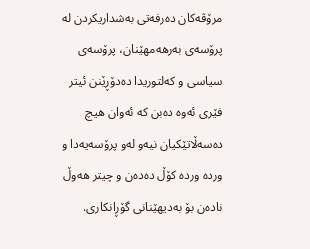مرۆڤه‌کان ده‌رفه‌تی به‌شداریکردن له‌ پرۆسه‌ی به‌رهه‌مهێنان، پرۆسه‌ی سیاسی و که‌لتوریدا ده‌دۆڕێنن ئیتر فێری ئه‌وه‌ ده‌بن که‌ ئه‌وان هیچ ده‌سه‌ڵاتێکیان نیه‌و له‌و پرۆسه‌یه‌دا و ورده‌ ورده‌ کۆڵ ده‌ده‌ن و چیتر هه‌وڵ ناده‌ن بۆ به‌دیهێنانی گۆڕانکاری.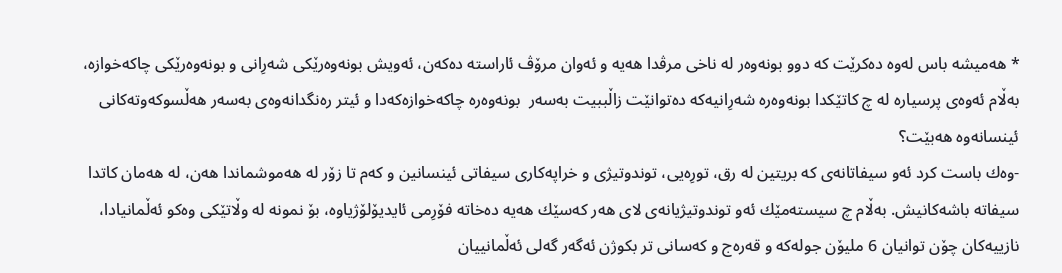* هه‌میشه‌ باس له‌وه‌ ده‌كرێت كه‌ دوو بونه‌وه‌ر له‌ ناخى مرڤدا هه‌یه‌ و ئه‌وان مرۆڤ ئاراسته‌ ده‌كه‌ن، ئه‌ویش بونه‌وه‌رێكى شه‌رِانى و بونه‌وه‌رێكى چاكه‌خوازه‌، به‌ڵام ئه‌وه‌ى پرسیاره‌ له‌ چ كاتێكدا بونه‌وه‌ره‌ شه‌رِانیه‌كه‌ ده‌توانێت زاڵببیت به‌سه‌ر  بونه‌وه‌ره‌ چاكه‌خوازه‌كه‌دا و ئیتر ره‌نگدانه‌وه‌ی به‌سه‌ر هه‌ڵسوكه‌وته‌كانى ئینسانه‌وه‌ هه‌بێت؟
-وه‌ك باست كرد ئه‌و سیفاتانه‌ى كه‌ بریتین له‌ رق، تورِه‌یى، توندوتیژى و خراپه‌كارى سیفاتى ئینسانین و كه‌م تا زۆر له‌ هه‌موشماندا هه‌ن، له‌ هه‌مان كاتدا سیفاته‌ باشه‌كانیش. به‌ڵام چ سیسته‌مێك ئه‌و توندوتیژیانه‌ى لاى هه‌ر كه‌سێك هه‌یه‌ ده‌خاته‌ فۆرِمى ئایدیۆلۆژیاوه‌، بۆ نمونه‌ له‌ وڵاتێكى وه‌كو ئه‌ڵمانیادا، نازییه‌كان چۆن توانیان 6 ملیۆن جوله‌كه‌ و قه‌ره‌ج و که‌سانى تر بكوژن ئه‌گه‌ر گه‌لى ئه‌ڵمانییان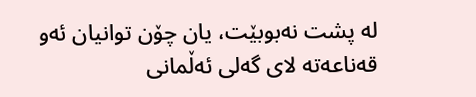له‌ پشت نه‌بوبێت، یان چۆن توانیان ئه‌و قه‌ناعه‌ته‌ لاى گه‌لى ئه‌ڵمانى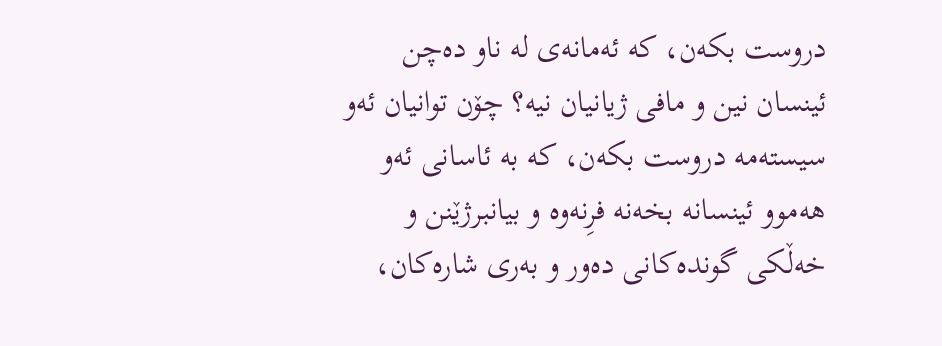دروست بكه‌ن، كه‌ ئه‌مانه‌ى له‌ ناو ده‌چن ئینسان نین و مافى ژیانیان نیه‌؟ چۆن توانیان ئه‌و سیسته‌مه‌ دروست بكه‌ن، كه‌ به‌ ئاسانى ئه‌و هه‌موو ئینسانه‌ بخه‌نه‌ فرِنه‌وه‌ و بیانبرژێنن و خه‌ڵكى گونده‌كانى ده‌ور و به‌رى شاره‌كان،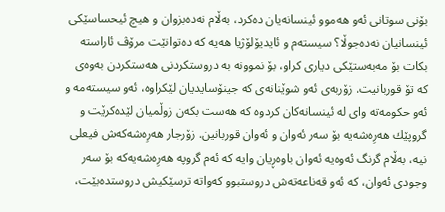بۆنى سوتانى ئه‌و هه‌موو ئینسانه‌یان ده‌كرد، به‌ڵام نه‌ده‌بزوان و هیچ ئیحساسێكى ئینسانیان نه‌ده‌جوڵا؟ سیسته‌م و ئایدیۆلۆژیا هه‌یه‌ كه‌ ده‌توانێت مرۆڤ ئاراسته‌ بكات بۆ مه‌به‌ستێكى دیارى كراو، بۆ نموونه‌ به‌ دروستكردنى هه‌ستكردن به‌وه‌ى كه‌ تۆ قوربانیت. زۆربه‌ى ئه‌و شوێنانه‌ى كه‌ جینۆسایدیان لێكراوه‌، ئه‌و سیسته‌مه‌ و ئه‌و حكومه‌ته‌ وای له‌ ئینسانه‌كان کردوه‌ که‌ هه‌ست بكه‌ن زوڵمیان لێده‌كرێت و گروپێك هه‌رِه‌شه‌یه‌ بۆ سه‌ر ئه‌وان و ئه‌وان قوربانین. زۆرجار هه‌رِه‌شه‌كه‌ش فیعلى نیه‌، به‌ڵام گرنگ ئه‌وه‌یه‌ ئه‌وان باوه‌ڕیان وایه‌ که‌ ئه‌م گروپه‌ هه‌رِه‌شه‌یه‌كه‌ بۆ سه‌ر وجودى ئه‌وان، كه‌ ئه‌و قه‌ناعه‌ته‌ش دروستبوو كه‌واته‌ ترسێكیش دروستده‌بێت،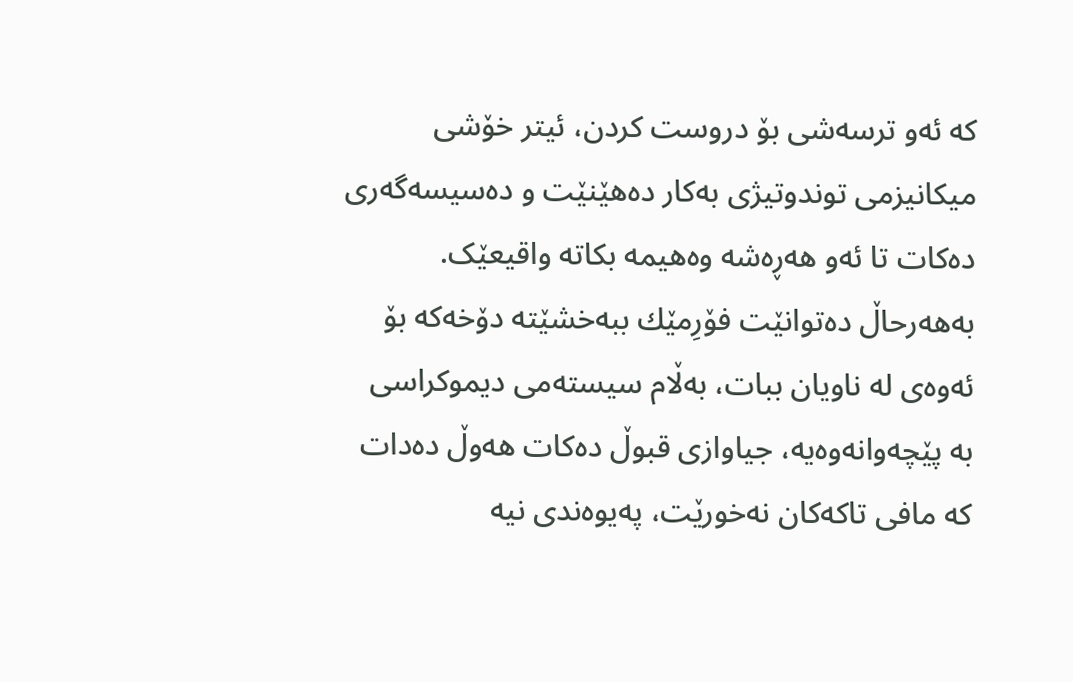كه‌ ئه‌و ترسه‌شى بۆ دروست كردن، ئیتر خۆشى میكانیزمى توندوتیژى به‌كار ده‌هێنێت و ده‌سیسه‌گه‌رى ده‌كات تا ئه‌و هه‌ڕه‌شه‌ وه‌هیمه‌ بکاته‌ واقیعێک. به‌هه‌رحاڵ ده‌توانێت فۆرِمێك ببه‌خشێته‌ دۆخه‌كه‌ بۆ ئه‌وه‌ى له‌ ناویان ببات، به‌ڵام سیسته‌مى دیموكراسى به‌ پێچه‌وانه‌وه‌یه‌، جیاوازى قبوڵ ده‌كات هه‌وڵ ده‌دات كه‌ مافى تاكه‌كان نه‌خورێت، په‌یوه‌ندى نیه‌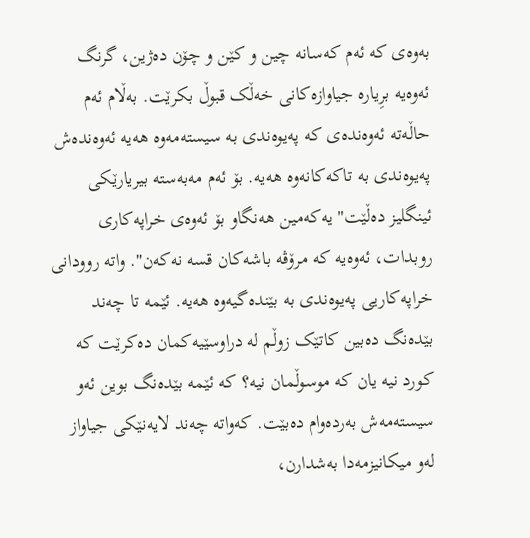به‌وه‌ى كه‌ ئه‌م كه‌سانه‌ چین و كێن و چۆن ده‌ژین، گرنگ ئه‌وه‌یه‌ برِیاره‌ جیاوازه‌كانی خه‌ڵک قبوڵ بكرێت. به‌ڵام ئه‌م حاڵه‌ته‌ ئه‌وه‌نده‌ى كه‌ په‌یوه‌ندى به‌ سیسته‌مه‌وه‌ هه‌یه‌ ئه‌وه‌نده‌ش په‌یوه‌ندى به‌ تاكه‌كانه‌وه‌ هه‌یه‌. بۆ ئه‌م مه‌به‌سته‌ بیریارێكى ئینگلیز ده‌ڵێت" یه‌كه‌مین هه‌نگاو بۆ ئه‌وه‌ى خراپه‌كارى روبدات، ئه‌وه‌یه‌ كه‌ مرۆڤه‌ باشه‌كان قسه‌ نه‌كه‌ن". واته‌ روودانی خراپه‌کاریی په‌یوه‌ندى به‌ بێنده‌گیه‌وه‌ هه‌یه‌. ئێمه‌ تا چه‌ند بێده‌نگ ده‌بین كاتێک‌ زوڵم له‌ دراوسێیه‌كمان ده‌كرێت كه‌ كورد نیه‌ یان كه‌ موسوڵمان نیه‌؟ كه‌ ئێمه‌ بێده‌نگ بوین ئه‌و سیسته‌مه‌ش به‌رده‌وام ده‌بێت. كه‌واته‌ چه‌ند لایه‌نێكى جیاواز له‌و میكانیزمه‌دا به‌شدارن،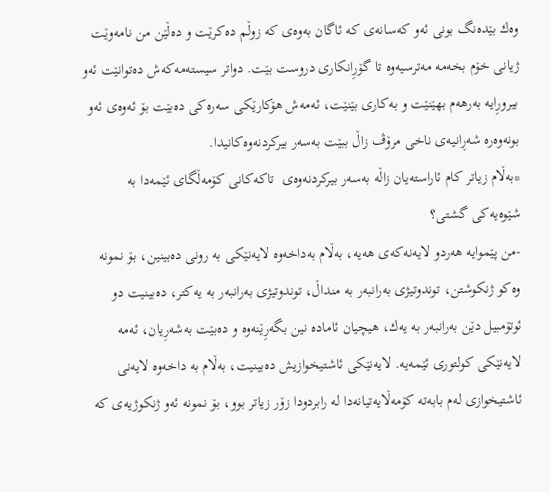وه‌ك بێده‌نگ بونى ئه‌و كه‌سانه‌ی كه‌ ئاگان به‌وه‌ی که‌ زوڵم ده‌كرێت و ده‌ڵێن من نامه‌وێت ژیانى خۆم بخه‌مه‌ مه‌ترسیه‌وه‌ تا گۆرِانکاری دروست بێت. دواتر سیسته‌مه‌كه‌ش ده‌توانێت ئه‌و بیرورِایه‌ به‌رهه‌م بهێنێت و به‌كارى بێنێت، ئه‌مه‌ش هۆكارێكى سه‌ره‌كى ده‌بێت بۆ ئه‌وه‌ى ئه‌و بونه‌وه‌ره‌ شه‌ڕانیه‌ى ناخى مرۆڤ زاڵ ببێت به‌سه‌ر بیركردنه‌وه‌كانیدا.
*به‌ڵام زیاتر كام ئاراسته‌یان زاڵه‌ به‌سه‌ر بیركردنه‌وه‌ى  تاكه‌كانى كۆمه‌ڵگاى ئێمه‌دا به‌ شێوه‌یه‌كى گشتى؟
-من پێموایه‌ هه‌ردو لایه‌نه‌كه‌ى هه‌یه‌، به‌ڵام به‌داخه‌وه‌ لایه‌نێكى به‌ رونى ده‌بینین، بۆ نمونه‌ وه‌كو ژنكوشتن، توندوتیژى به‌رانبه‌ر به‌ منداڵ، توندوتیژى به‌رانبه‌ر به‌ یه‌كتر، ده‌بینیت دو ئوتۆمبیل دێن به‌رانبه‌ر به‌ یه‌ك، هیچیان ئاماده‌ نین بگه‌رِێنه‌وه‌ و ده‌بێت به‌شه‌رِیان، ئه‌مه‌ لایه‌نێكى كولتورى ئێمه‌یه‌. لایه‌نێكى ئاشتیخوازیش ده‌بینیت، به‌ڵام به‌ داخه‌وه‌ لایه‌نى ئاشتیخوازى له‌م بابه‌ته‌ كۆمه‌ڵایه‌تیانه‌دا له‌ رابردودا زۆر زیاتر بوو، بۆ نمونه‌ ئه‌و ژنكوژیه‌ى كه‌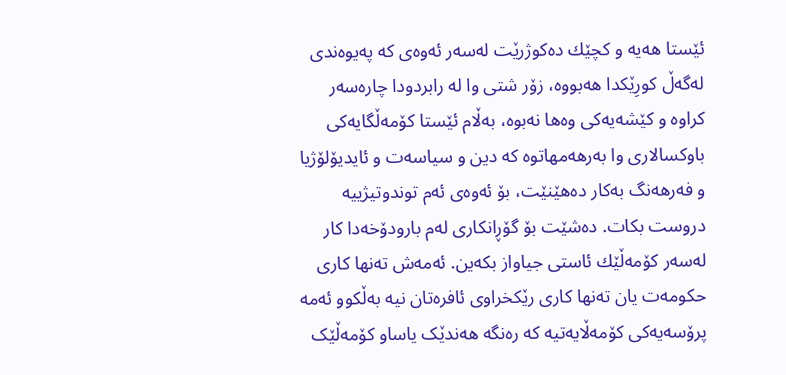ئێستا هه‌یه‌ و كچێك ده‌كوژرێت له‌سه‌ر ئه‌وه‌ى كه‌ په‌یوه‌ندى له‌گه‌ڵ كورِێكدا هه‌بووه‌، زۆر شتى وا له‌ رابردودا چاره‌سه‌ر كراوه‌ و كێشه‌یه‌كى وه‌ها نه‌بوه‌، به‌ڵام ئێستا كۆمه‌ڵگایه‌كى باوكسالارى وا به‌رهه‌مهاتوه‌ كه‌ دین و سیاسه‌ت و ئایدیۆلۆژیا و فه‌رهه‌نگ به‌كار ده‌هێنێت، بۆ ئه‌وه‌ى ئه‌م توندوتیژییه‌ دروست بكات. ده‌شێت بۆ گۆڕانکاری له‌م بارودۆخه‌دا کار له‌سه‌ر کۆمه‌ڵێك ئاستی جیاواز بکه‌ین. ئه‌مه‌ش ته‌نها کاری حکومه‌ت یان ته‌نها کاری رێکخراوی ئافره‌تان نیه‌ به‌ڵکوو ئه‌مه‌ پرۆسه‌یه‌کی کۆمه‌ڵایه‌تیه‌ که‌ ره‌نگه‌ هه‌ندێک یاساو کۆمه‌ڵێک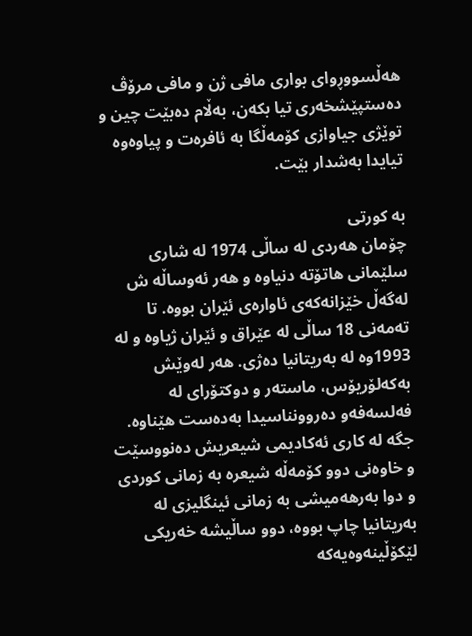هه‌ڵسووڕوای بواری مافی ژن و مافی مرۆڤ ده‌ستپێشخه‌ری تیا بکه‌ن، به‌ڵام ده‌بێت چین و توێژی جیاوازی کۆمه‌ڵگا به‌ ئافره‌ت و پیاوه‌وه‌ تیایدا به‌شدار بێت.

به‌ كورتى
چۆمان هه‌ردی له‌ ساڵی 1974 له‌ شاری سلێمانی هاتۆته‌ دنیاوه ‌و هه‌ر ئه‌وساڵه ش له‌گه‌ڵ خێزانه‌که‌ی ئاواره‌ی ئێران بووه‌. تا ته‌مه‌نی 18 ساڵی له‌ عێراق و ئێران ژیاوه ‌و له‌ 1993وه‌ له‌ به‌ریتانیا ده‌ژی. هه‌ر له‌وێش به‌که‌لۆریۆس، ماسته‌ر و دوکتۆرای له‌ فه‌لسه‌فه‌و ده‌روونناسیدا به‌ده‌ست هێناوه‌. جگه‌ له‌ کاری ئه‌کادیمی شیعریش ده‌نووسێت و خاوه‌نی دوو کۆمه‌ڵه‌ شیعره‌ به‌ زمانی کوردی و دوا به‌رهه‌میشی به‌ زمانی ئينگلیزی له‌ به‌ریتانیا چاپ بووه‌، ‌دوو ساڵيشه‌ خه‌ریکی لێکۆڵینه‌وه‌یه‌که‌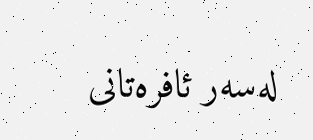له‌سه‌ر ئافره‌تانی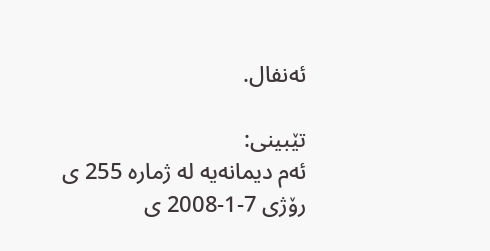ئه‌نفال.

تێبینى:
ئه‌م دیمانه‌یه‌ له‌ ژماره‌ 255 ى رۆژى 7-1-2008 ى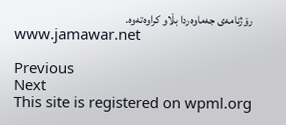رۆژنامه‌ى جه‌ماوه‌ردا بڵاو كراوه‌ته‌وه‌.
www.jamawar.net

Previous
Next
This site is registered on wpml.org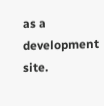as a development site.